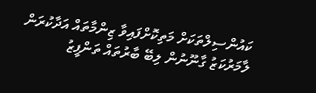ކައުންސިލްތަކަށް މަތިކޮށްފައިވާ ޒިންމާތައް އަދާކުރަން ލާމަރުކަޒު ގާނޫނުން ލިބޭ ބާރުތައް ތަންފީޒު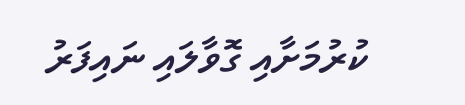ކުރުމަށާއި ގޮވާލައި ނައިފަރު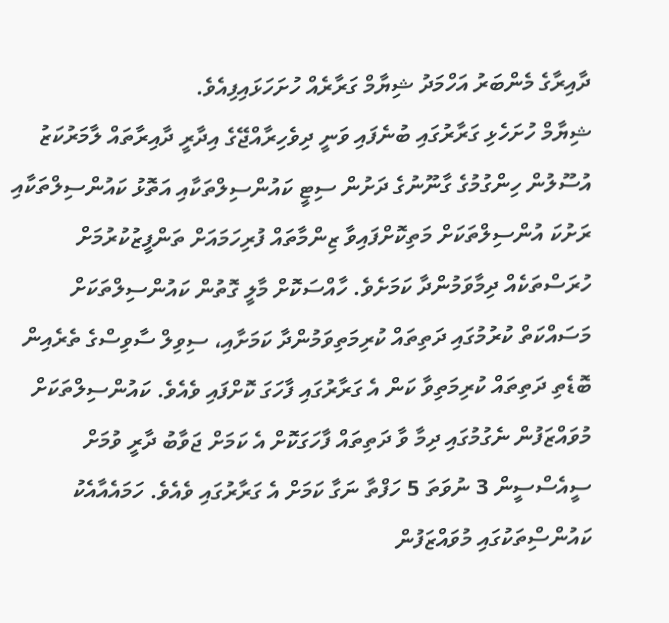ދާއިރާގެ މެންބަރު އަހްމަދު ޝިޔާމް ގަރާރެއް ހުށަހަޅައިފިއެވެ.
ޝިޔާމް ހުށަހެޅި ގަރާރުގައި ބުނެފައި ވަނީ ދިވެހިރާއްޖޭގެ އިދާރީ ދާއިރާތައް ލާމަރުކަޒު އުސޫލުން ހިންގުމުގެ ގާނޫނުގެ ދަށުން ސިޓީ ކައުންސިލްތަކާއި އަތޮޅު ކައުންސިލްތަކާއި ރަށުކަ އުންސިލްތަކަށް މަތިކޮށްފައިވާ ޒިންމާތައް ފުރިހަމައަށް ތަންފީޒުކުރުމަށް ހުރަސްތަކެއް ދިމާވަމުންދާ ކަމަށެވެ. ހާއްސަކޮށް މާލީ ގޮތުން ކައުންސިލްތަކަށް މަސައްކަތް ކުރުމުގައި ދަތިތައް ކުރިމަތިވަމުންދާ ކަމަށާއި، ސިވިލް ސާވިސްގެ ތެރެއިން ބޮޑެތި ދަތިތައް ކުރިމަތިވާ ކަން އެ ގަރާރުގައި ފާހަގަ ކޮށްފައި ވެއެވެ. ކައުންސިލްތަކަށް މުވައްޒަފުން ނެގުމުގައި ދިމާ ވާ ދަތިތައް ފާހަގަކޮށް އެ ކަމަށް ޖަވާބު ދާރީ ވުމަށް ސީއެސްސީން 3 ނުވަތަ 5 ހަފްތާ ނަގާ ކަމަށް އެ ގަރާރުގައި ވެއެވެ. ހަމައެއާއެކު ކައުންސިްތަކުގައި މުވައްޒަފުން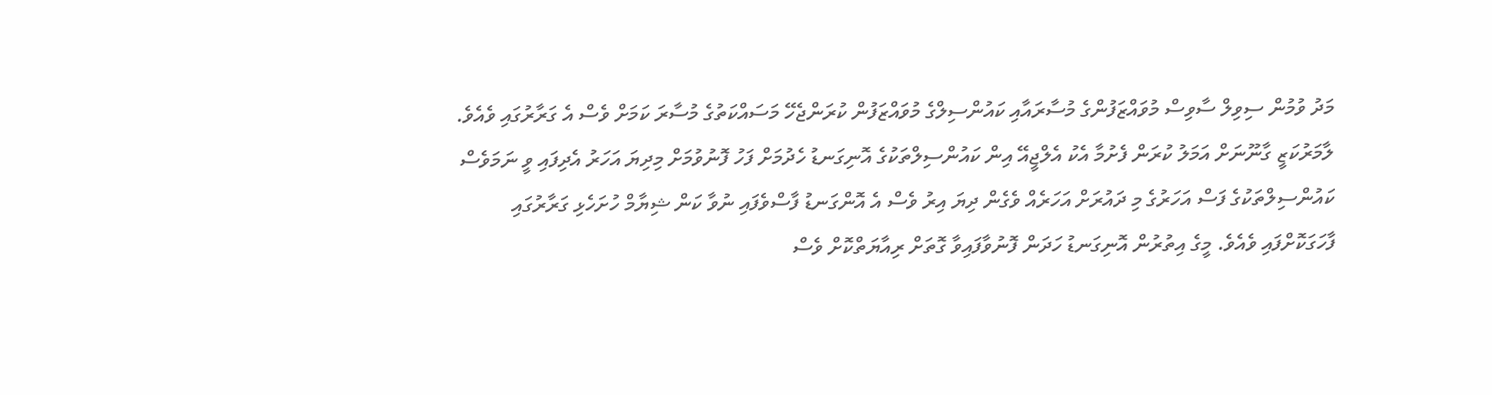މަދު ވުމުން ސިވިލް ސާވިސް މުވައްޒަފުންގެ މުސާރައާއި ކައުންސިލްގެ މުވައްޒަފުން ކުރަންޖެހޭ މަސައްކަތުގެ މުސާރަ ކަމަށް ވެސް އެ ގަރާރުގައި ވެއެވެ.
ލާމަރުކަޒީ ގާނޫނަށް އަމަލު ކުރަން ފެށުމާ އެކު އެލްޖީއޭ އިން ކައުންސިލްތަކުގެ އޮނިގަނޑު ހެދުމަށް ފަހު ފޮނުވުމަށް މިދިޔަ އަހަރު އެދިފައި ވީ ނަމަވެސް ކައުންސިލްތަކުގެ ފަސް އަހަރުގެ މި ދައުރަށް އަހަރެއް ވެގެން ދިޔަ އިރު ވެސް އެ އޮންގަނޑު ފާސްވެފައި ނުވާ ކަން ޝިޔާމް ހުށަހެޅި ގަރާރުގައި ފާހަގަކޮށްފައި ވެއެވެ. މީގެ އިތުރުން އޮނިގަނޑު ހަދަން ފޮނުވާފައިވާ ގޮތަށް ރިއާޔަތްކޮށް ވެސް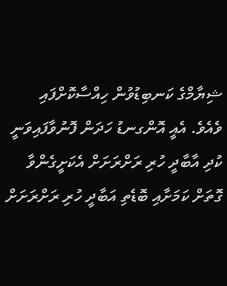ޝިޔާމްގެ ކަނބިޑުވުން ހިއްސާކޮށްފައި ވެއެވެ. އެއީ އޮންގނޑު ހަދަން ފޮނުވާފައިވަނީ ކުދި އާބާދީ ހުރި ރަށްރަށަށް އެކަށީގެންވާ ގޮތަށް ކަމަށާއި ބޮޑެތި އަބާދީ ހުރި ރަށްރަށަށް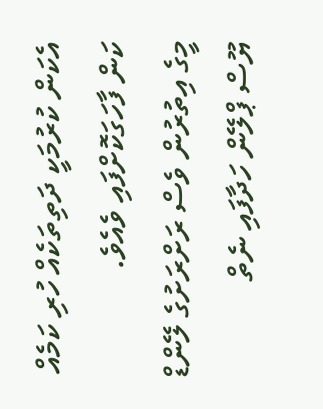އެކަން ކުރުމަކީ ދަތިތަކެއް ހުރި ކަމެއް ކަން ފާހަގަކޮށްފައި ވެއެވެ.
މީގެ އިތުރުން ވެސް ރަށްރަށުގެ ލޭންޑް ޔޫސް ޕްލޭން ހަދާފައި ނެތް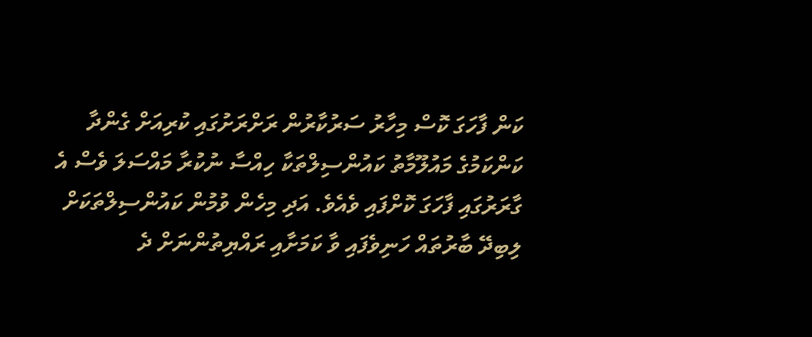ކަން ފާހަގަ ކޮސް މިހާރު ސަރުކާރުން ރަށްރަށުގައި ކުރިއަށް ގެންދާ ކަންކަމުގެ މައުލޫމާތު ކައުންސިލްތަކާ ހިއްސާ ނުކުރާ މައްސަލަ ވެސް އެ ގާރަރުގައި ފާހަގަ ކޮށްފައި ވެއެވެ. އަދި މިހެން ވުމުން ކައުންސިލްތަކަށް ލިބިދޭ ބާރުތައް ހަނިވެފައި ވާ ކަމަށާއި ރައްޔިތުންނަށް ދެ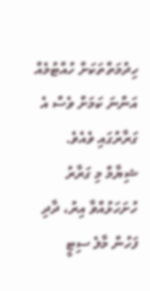ހިދުމަތްތަކަށް ހުއްޓުމެއް އަންނަ ކަމަށް ވެސް އެ ގަރާރުގައި ވެއެވެ.
ޝިޔާމް މި ގަރާރު ހުށަހަޅުއްވާ އިރު، ދާދި ފަހުން މާލެ ސިޓީ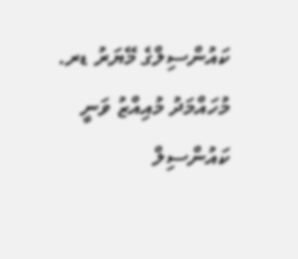ކައުންސިލްގެ މޭޔަރު ޑރ. މުހައްމަދު މުއިއްޒު ވަނީ ކައުންސިލް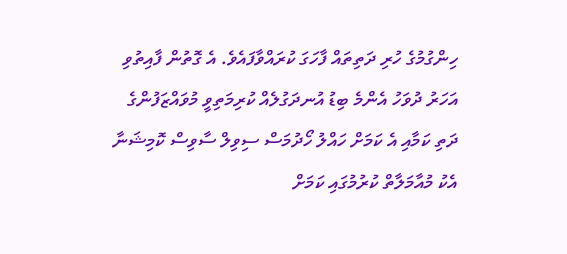ހިންގުމުގެ ހުރި ދަތިތައް ފާހަގަ ކުރައްވާފައެވެ. އެ ގޮތުން ފާއިތުވި އަހަރު ދުވަހު އެންމެ ބިޑު އުނދަގުލެއް ކުރިމަތިވީ މުވައްޒަފުންގެ ދަތި ކަމާއި އެ ކަމަށް ހައްލު ހޯދުމަސް ސިވިލް ސާވިސް ކޮމިޝަނާ އެކު މުއާމަލާތް ކުރުމުގައި ކަމަށް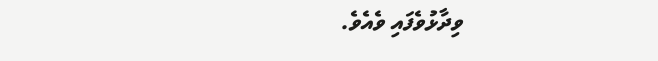ވިދާޅުވެފައި ވެއެވެ.